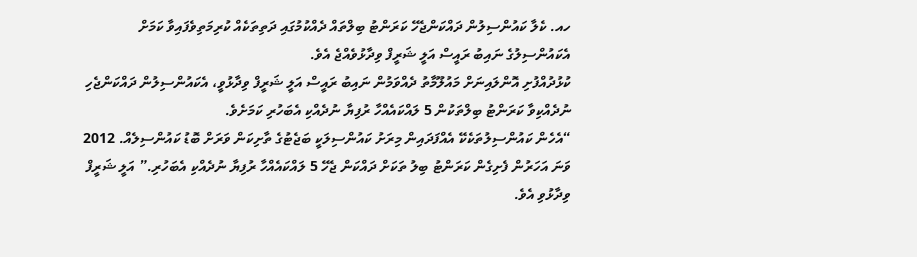ހއ. ކެލާ ކައުންސިލުން ދައްކަންޖެހޭ ކަރަންޓު ބިލްތައް ދެއްކުމުގައި ދަތިތަކެއް ކުރިމަތިވެފައިވާ ކަމަށް އެކައުންސިލުގެ ނައިބު ރައީސް އަލީ ޝަރީފް ވިދާޅުވެއްޖެ އެވެ.
ކުޅުދުއްފުށި އޮންލައިނަށް މައުލޫމާތު ދެއްވަމުން ނައިބު ރައީސް އަލީ ޝަރީފް ވިދާޅުވީ، އެކައުންސިލުން ދައްކަންޖެހި ނުދެއްކިވާ ކަރަންޓު ބިލްތަކުން 5 ލައްކައެއްހާ ރުފިޔާ ނުދެއްކި އެބަހުރި ކަމަށެވެ.
“އެހެން ކައުންސިލުތަކެކޭ އެއްފަދައިން މިރަށު ކައުންސިލަކީ ބަޖެޓުގެ ތާށިކަން ވަރަށް ބޮޑު ކައުންސިލެއް. 2012 ވަނަ އަހަރުން ފެށިގެން ކަރަންޓު ބިލު ތަކަށް ދައްކަން ޖެހޭ 5 ލައްކައެއްހާ ރުފިޔާ ނުދެއްކި އެބަހުރި.” އަލީ ޝަރީފް ވިދާޅުވި އެވެ.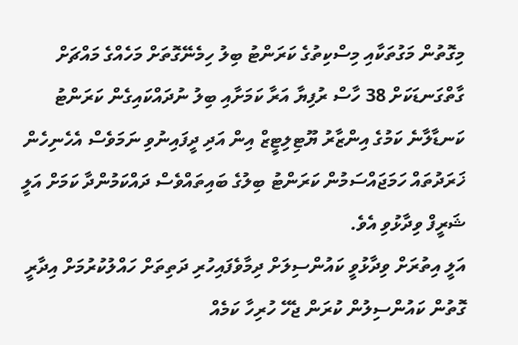މިގޮތުން މަގުތަކާއި މިސްކިތުގެ ކަރަންޓު ބިލު ހިމެނޭގޮތަށް މަހެއްގެ މައްޗަށް ގާތްގަނޑަކަށް 38 ހާސް ރުފިޔާ އަރާ ކަމަށާއި ބިލު ނުދައްކައިގެން ކަރަންޓު ކަނޑާލާނެ ކަމުގެ އިންޒާރު ޔޫޓިލިޓީޒް އިން އަދި ދީފައިނުވި ނަމަވެސް އެހެނިހެން ޚަރަދުތައް ހަމަޖައްސަމުން ކަރަންޓު ބިލުގެ ބައިތައްވެސް ދައްކަމުންދާ ކަމަށް އަލީ ޝަރީފް ވިދާޅުވި އެވެ.
އަލީ އިތުރަށް ވިދާޅުވީ ކައުންސިލަށް ދިމާވެފައިހުރި ދަތިތަށް ހައްލުކުރުމަށް އިދާރީ ގޮތުން ކައުންސިލުން ކުރަން ޖެހޭ ހުރިހާ ކަމެއް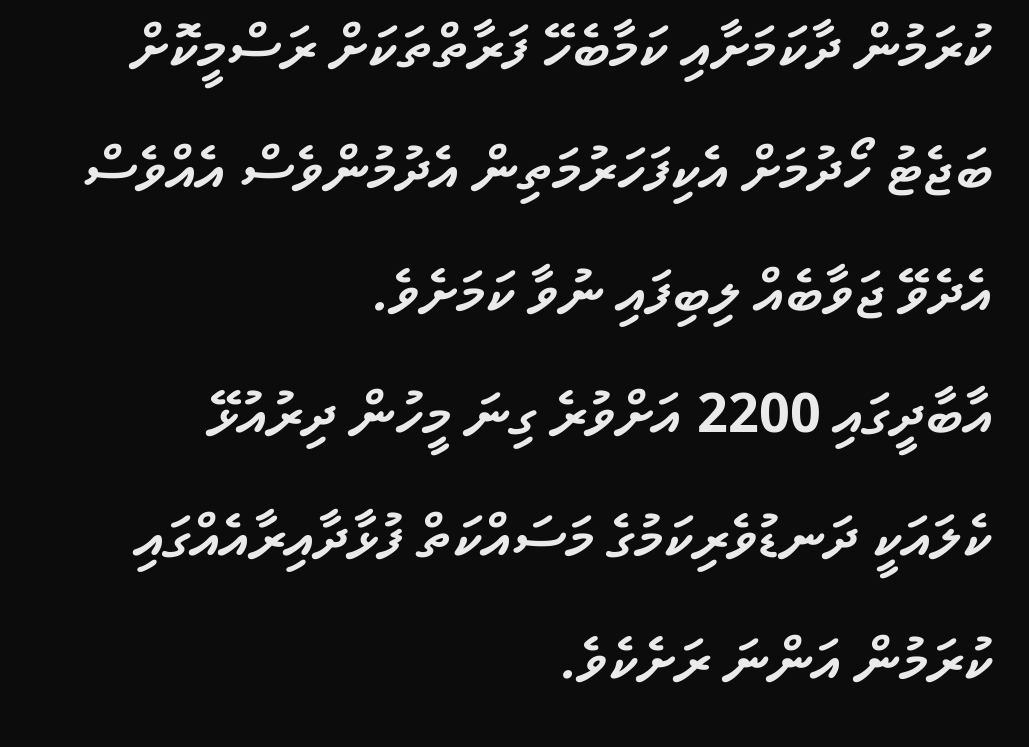ކުރަމުން ދާކަމަށާއި ކަމާބެހޭ ފަރާތްތަކަށް ރަސްމީކޮށް ބަޖެޓު ހޯދުމަށް އެކިފަހަރުމަތިން އެދުމުންވެސް އެއްވެސް އެދެވޭ ޖަވާބެއް ލިބިފައި ނުވާ ކަމަށެވެ.
އާބާދީގައި 2200 އަށްވުރެ ގިނަ މީހުން ދިރުއުޅޭ ކެލައަކީ ދަނޑުވެރިކަމުގެ މަސައްކަތް ފުޅާދާއިރާއެއްގައި ކުރަމުން އަންނަ ރަށެކެވެ.